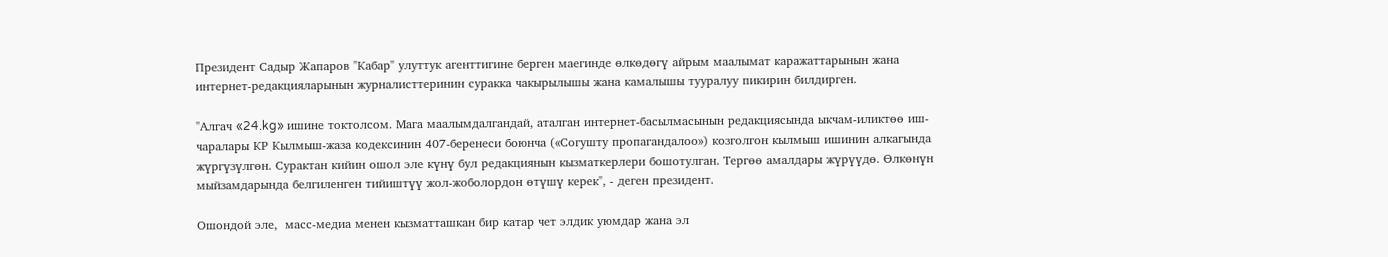Президент Садыр Жапаров "Кабар" улуттук агенттигине берген маегинде өлкөдөгү айрым маалымат каражаттарынын жана интернет-редакцияларынын журналисттеринин суракка чакырылышы жана камалышы тууралуу пикирин билдирген.

"Алгач «24.kg» ишине токтолсом. Мага маалымдалгандай, аталган интернет-басылмасынын редакциясында ыкчам-иликтөө иш-чаралары КР Кылмыш-жаза кодексинин 407-беренеси боюнча («Согушту пропагандалоо») козголгон кылмыш ишинин алкагында жүргүзүлгөн. Сурактан кийин ошол эле күнү бул редакциянын кызматкерлери бошотулган. Тергөө амалдары жүрүүдө. Өлкөнүн мыйзамдарында белгиленген тийиштүү жол-жоболордон өтүшү керек", - деген президент.

Ошондой эле,  масс-медиа менен кызматташкан бир катар чет элдик уюмдар жана эл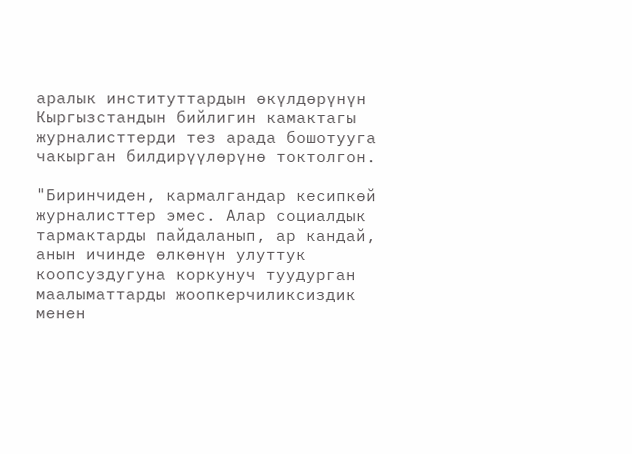аралык институттардын өкүлдөрүнүн Кыргызстандын бийлигин камактагы журналисттерди тез арада бошотууга чакырган билдирүүлөрүнө токтолгон.

"Биринчиден, кармалгандар кесипкөй журналисттер эмес. Алар социалдык тармактарды пайдаланып, ар кандай, анын ичинде өлкөнүн улуттук коопсуздугуна коркунуч туудурган маалыматтарды жоопкерчиликсиздик менен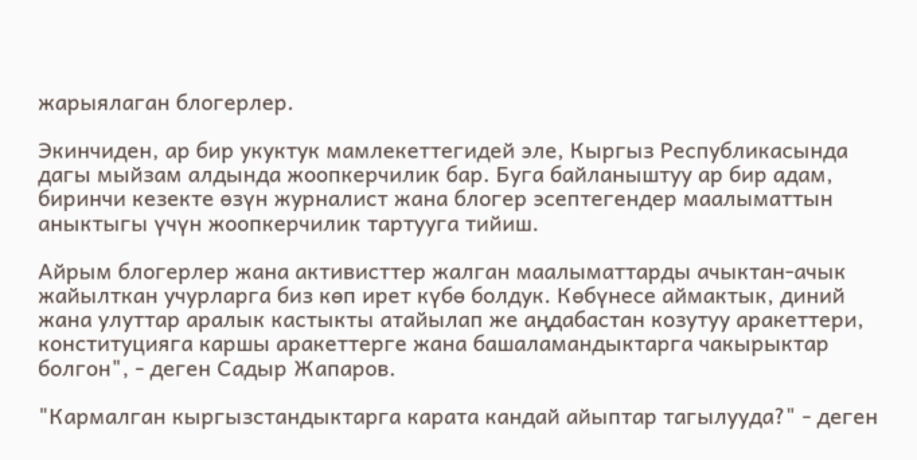жарыялаган блогерлер.

Экинчиден, ар бир укуктук мамлекеттегидей эле, Кыргыз Республикасында дагы мыйзам алдында жоопкерчилик бар. Буга байланыштуу ар бир адам, биринчи кезекте өзүн журналист жана блогер эсептегендер маалыматтын аныктыгы үчүн жоопкерчилик тартууга тийиш.

Айрым блогерлер жана активисттер жалган маалыматтарды ачыктан-ачык жайылткан учурларга биз көп ирет күбө болдук. Көбүнесе аймактык, диний жана улуттар аралык кастыкты атайылап же аңдабастан козутуу аракеттери, конституцияга каршы аракеттерге жана башаламандыктарга чакырыктар болгон", - деген Садыр Жапаров.

"Кармалган кыргызстандыктарга карата кандай айыптар тагылууда?" - деген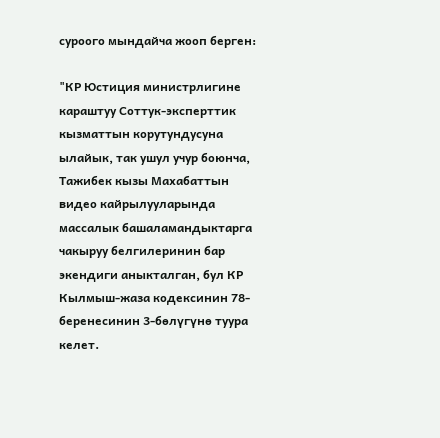суроого мындайча жооп берген:

"КР Юстиция министрлигине караштуу Соттук-эксперттик кызматтын корутундусуна ылайык, так ушул учур боюнча, Тажибек кызы Махабаттын видео кайрылууларында массалык башаламандыктарга чакыруу белгилеринин бар экендиги аныкталган, бул КР Кылмыш-жаза кодексинин 78-беренесинин 3-бөлүгүнө туура келет.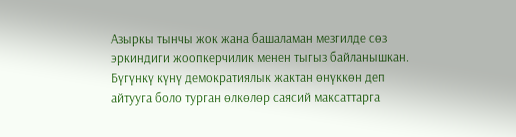Азыркы тынчы жок жана башаламан мезгилде сөз эркиндиги жоопкерчилик менен тыгыз байланышкан. Бүгүнкү күнү демократиялык жактан өнүккөн деп айтууга боло турган өлкөлөр саясий максаттарга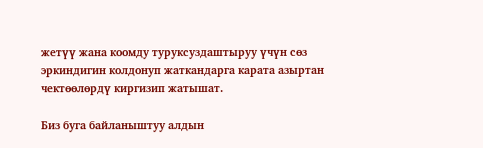жетүү жана коомду туруксуздаштыруу үчүн сөз эркиндигин колдонуп жаткандарга карата азыртан чектөөлөрдү киргизип жатышат.

Биз буга байланыштуу алдын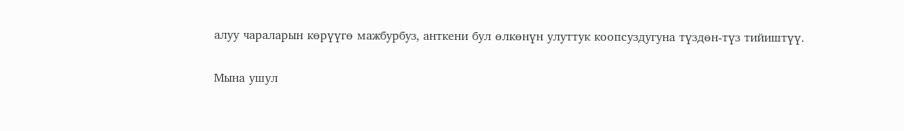алуу чараларын көрүүгө мажбурбуз, анткени бул өлкөнүн улуттук коопсуздугуна түздөн-түз тийиштүү.

Мына ушул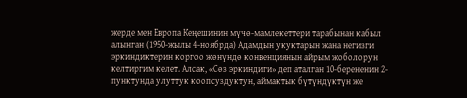жерде мен Европа Кеңешинин мүчө-мамлекеттери тарабынан кабыл алынган (1950-жылы 4-ноябрда) Адамдын укуктарын жана негизги эркиндиктерин коргоо жөнүндө конвенциянын айрым жоболорун келтиргим келет. Алсак, «Сөз эркиндиги» деп аталган 10-берененин 2-пунктунда улуттук коопсуздуктун, аймактык бүтүндүктүн же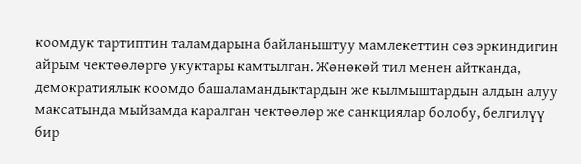коомдук тартиптин таламдарына байланыштуу мамлекеттин сөз эркиндигин айрым чектөөлөргө укуктары камтылган. Жөнөкөй тил менен айтканда, демократиялык коомдо башаламандыктардын же кылмыштардын алдын алуу максатында мыйзамда каралган чектөөлөр же санкциялар болобу, белгилүү бир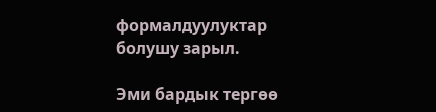формалдуулуктар болушу зарыл.

Эми бардык тергөө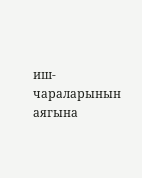иш-чараларынын аягына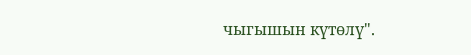чыгышын күтөлү".